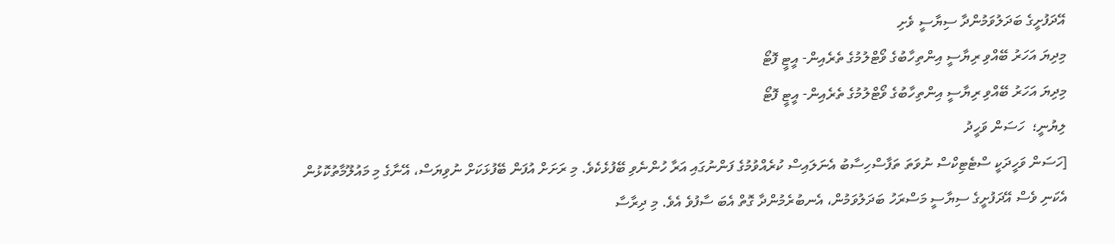އޭދަފުށީގެ ބަދަލުވަމުންދާ ސިޔާސީ ވެށި
މިދިޔަ އަހަރު ބޭއްވި ރިޔާސީ އިންތިހާބުގެ ވޯޓްލުމުގެ ތެރެއިން- އީޓީ ފޮޓޯ
މިދިޔަ އަހަރު ބޭއްވި ރިޔާސީ އިންތިހާބުގެ ވޯޓްލުމުގެ ތެރެއިން- އީޓީ ފޮޓޯ
ލިޔުނީ؛  ހަސަން ވަހީދު
[ހަސަން ވަހީދަކީ ސްޓެޓިކްސް ނުވަތަ ތަފާސްހިސާބު އެނަލައިސް ކުރެއްވުމުގެ ފަންނުގައި އަރާ ހުންނެވި ބޭފުޅެކެވެ. މި ރަށަށް އުފަން ބޭފުޅަކަށް ނުވިޔަސް، އޭނާގެ މި މައުލޫމާތުކޮޅުން އެކަނި ވެސް އޭދަފުށީގެ ސިޔާސީ މަސްރަހު ބަދަލުވަމުން، އެނބުރެމުންދާ ގޮތް އެބަ ސާފުވެ އެވެ. މި ދިރާސާ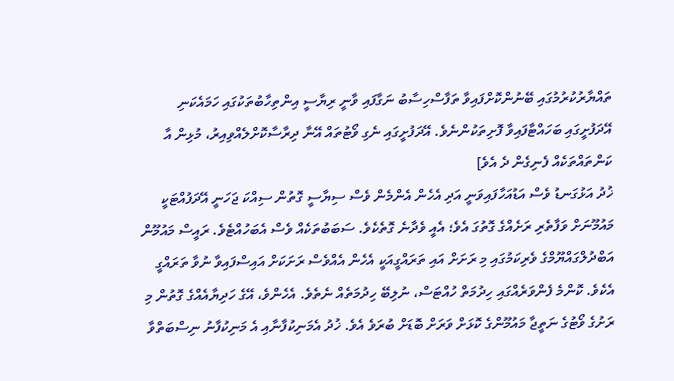ތައްޔާރުކުރުމުގައި ބޭނުންކޮށްފައިވާ ތަފާސްހިސާބު ނަގާފައި ވާނީ ރިޔާސީ އިންތިހާބުތަކުގައި ހަމައެކަނި އޭދަފުށީގައި ބަހައްޓާފައިވާ ފޮށިތަކުންނެވެ. އޭދަފުށީގައި ނެގި ވޯޓުތައް އޭނާ ދިރާސާކޮށްލެއްވިއިރު، މުޅިން އާ ކަންތައްތަކެއް ފެނިގެން ދެ އެވެ]
ޚުދު އަޅުގަނޑު ވެސް އަޑުއަހާފައިވަނީ އަދި އެހެން އެންމެން ވެސް ސިޔާސީ ގޮތުން ސިއްކަ ޖަހަނީ އޭދަފުއްޓަކީ މައުމޫނަށް ވަފާތެރި ރަށެއްގެ ގޮތުގަ އެވެ؛ އެއީ ވެދާނެ ގޮތެކެވެ. ސަބަބުތަކެއް ވެސް އެބަހުއްޓެވެ. ރައީސް މައުމޫން އަބްދުލްގައްޔޫމްގެ ވެރިކަމުގައި މި ރަށަށް އައި ތަރައްގީއަކީ އެހެން އެއްވެސް ރަށަކަށް އައިސްފައިވާ ނުވާ ތަރައްގީ އެކެވެ. ކޮންމެ ފެންވަރެއްގައި ހިދުމަތް ހުއްޓަސް، ނުލިބޭ ހިދުމަތެއް ނެތެވެ. އެހެންވެ، އޭގެ ހަދިޔާއެއްގެ ގޮތުން މި ރަށުގެ ވޯޓުގެ ނަތީޖާ މައުމޫންގެ ކޮޅަށް ވަރަށް ބޮޑަށް ބުރަވެ އެވެ. ޚުދު އެމަނިކުފާނާއި އެ މަނިކުފާނު ނިސްބަތްވާ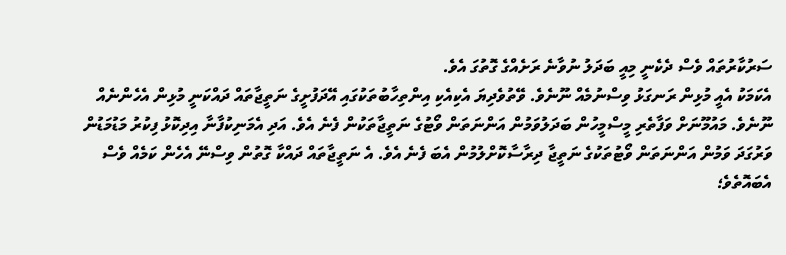ސަރުކާރުތައް ވެސް ދެކެނީ މިއީ ބަދަލު ނުވާނެ ރަށެއްގެ ގޮތުގަ އެވެ.
އެކަމަކު އެއީ މުޅިން ރަނގަޅު ވިސްނުމެއް ނޫނެވެ. ވޭތުވެދިޔަ އެކިއެކި އިންތިހާބުތަކުގައި އޭދަފުށީގެ ނަތީޖާތައް ދައްކަނީ މުޅިން އެހެންނެއް ނޫނެވެ. މައުމޫނަށް ވަފާތެރި މީސްމީހުން ބަދަލުވަމުން އަންނަތަން ވޯޓުގެ ނަތީޖާތަކުން ފެނެ އެވެ. އަދި އެމަނިކުފާނާ އިދިކޮޅު ފިކުރު މަޑުމަޑުން ވަރުގަދަ ވަމުން އަންނަތަން ވޯޓުތަކުގެ ނަތީޖާ ދިރާސާކޮށްލުމުން އެބަ ފެނެ އެވެ. އެ ނަތީޖާތައް ދައްކާ ގޮތުން ވިސްނޭ އެހެން ކަމެއް ވެސް އެބައޮތެވެ؛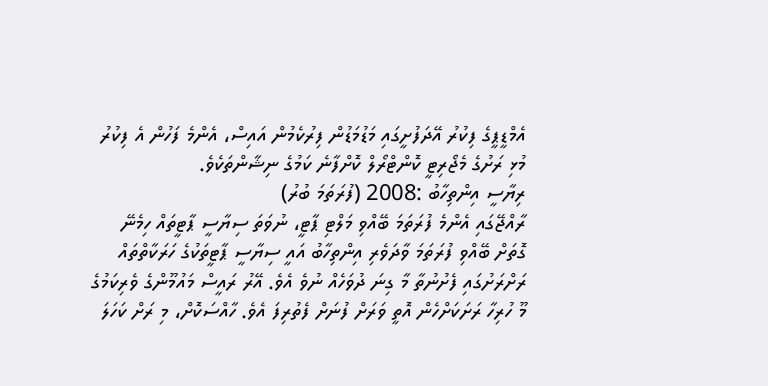އެމްޑީޕީގެ ފިކުރު އޭދަފުށީގައި މަޑުމަޑުން ފިރުކެމުން އައިސް، އެންމެ ފަހުން އެ ފިކުރު މުޅި ރަށުގެ މެޖޯރިޓީ ކޮންޓްރޯލް ކޮށްފާނެ ކަމުގެ ނިޝާންތަކެވެ.
ރިޔާސީ އިންތިހާބު :2008 (ފުރަތަމަ ބުރު)
ރާއްޖޭގައި އެންމެ ފުރަތަމަ ބޭއްވި މަލްޓި ޕާޓީ، ނުވަތަ ސިޔާސީ ޕާޓީތައް ހިމެނޭ ގޮތަށް ބޭއްވި ފުރަތަމަ ވާދަވެރި އިންތިހާބު އައީ ސިޔާސީ ޕާޓީތަކުގެ ހަރަކާތްތައް ރަށްރަށުގައި ފެށުނުތާ މާ ގިނަ ދުވަހެއް ނުވެ އެވެ. އޭރު ރައީސް މައުމޫންގެ ވެރިކަމުގެ މޫ ހުރިހާ ރަށަކަށްހެން އޮތީ ވަރަށް ފުނަށް ފެތުރިފަ އެވެ. ހާއްސަކޮށް، މި ރަށް ކަހަލަ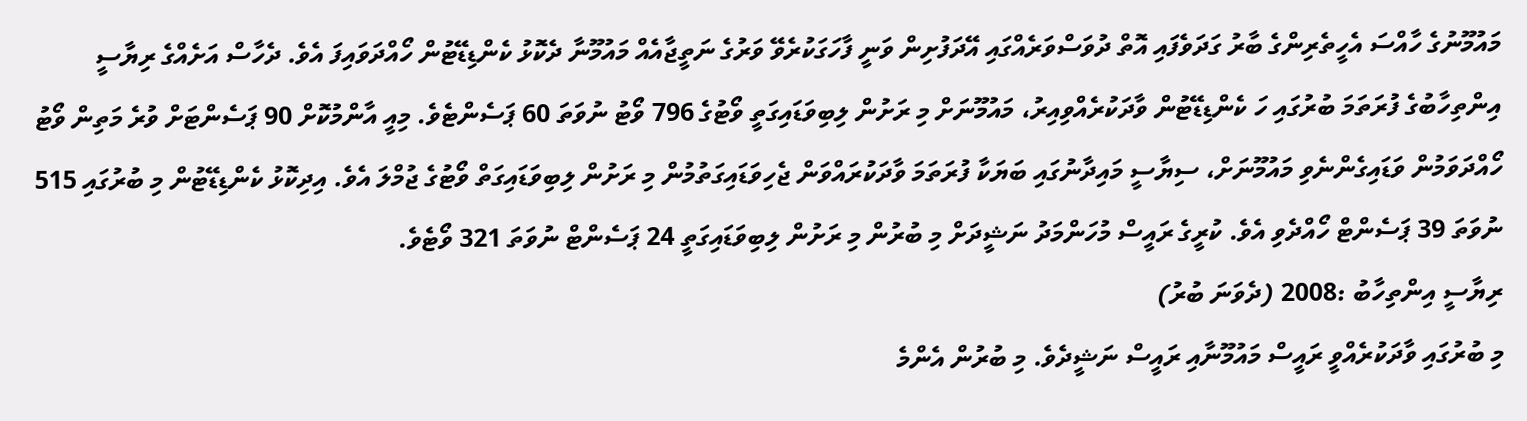މައުމޫނުގެ ހާއްސަ އެހީތެރިންގެ ބާރު ގަދަވެފައި އޮތް ދުވަސްވަރެއްގައި އޭދަފުށިން ވަނީ ފާހަގަކުރެވޭ ވަރުގެ ނަތީޖާއެއް މައުމޫނާ ދެކޮޅު ކެންޑިޑޭޓުން ހޯއްދަވައިފަ އެވެ. ދެހާސް އަށެއްގެ ރިޔާސީ އިންތިހާބުގެ ފުރަތަމަ ބުރުގައި ހަ ކެންޑިޑޭޓުން ވާދަކުރެއްވިއިރު، މައުމޫނަށް މި ރަށުން ލިބިވަޑައިގަތީ ވޯޓުގެ 796 ވޯޓު ނުވަތަ 60 ޕަސެންޓެވެ. މިއީ އާންމުކޮށް 90 ޕަސެންޓަށް ވުރެ މަތިން ވޯޓު ހޯއްދަވަމުން ވަޑައިގެންނެވި މައުމޫނަށް، ސިޔާސީ މައިދާނުގައި ބަޔަކާ ފުރަތަމަ ވާދަކުރައްވަން ޖެހިވަޑައިގަތުމުން މި ރަށުން ލިބިވަޑައިގަތް ވޯޓުގެ ޖުމްލަ އެވެ. އިދިކޮޅު ކެންޑިޑޭޓުން މި ބުރުގައި 515 ނުވަތަ 39 ޕަސެންޓް ހޯއްދެވި އެވެ. ކުރީގެ ރައީސް މުހަންމަދު ނަޝީދަށް މި ބުރުން މި ރަށުން ލިބިވަޑައިގަތީ 24 ޕަސެންޓް ނުވަތަ 321 ވޯޓެވެ.
ރިޔާސީ އިންތިހާބު :2008 (ދެވަނަ ބުރު)
މި ބުރުގައި ވާދަކުރެއްވީ ރައީސް މައުމޫނާއި ރައީސް ނަޝީދެވެ. މި ބުރުން އެންމެ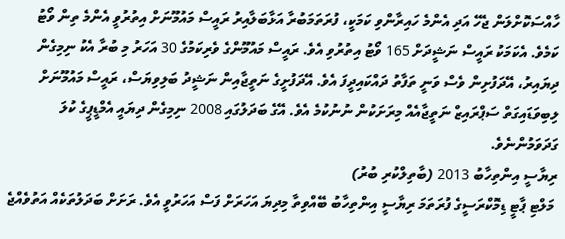ހާއްސަކޮށްލަން ޖެހޭ އަދި އެންމެ ހައިރާންވި ކަމަކީ، ފުރަތަމަބުރާ އަޅާބަލާއިރު ރައީސް މައުމޫނަށް އިތުރުވީ އެންމެ ތިން ވޯޓު ކަމެވެ. އެކަމަކު ރައީސް ނަޝީދަށް 165 ވޯޓު އިތުރުވި އެވެ. ރައީސް މައުމޫންގެ ވެރިކަމުގެ 30 އަހަރު މި ބުރާ އެކު ނިމިގެން ދިޔައިރު، އޭދަފުށިން ވެސް ވަނީ ތަފާތު ދައްކައިދީފަ އެވެ. އޭދަފުށީގެ ނަތީޖާއިން ނަޝީދު ބަލިވިޔަސް، ރައީސް މައުމޫނަށް ލިބިވަޑައިގަތް ސަޕްރައިޒް ނަތީޖާއެއް މިރަށަކުން ނުނުކުމެ އެވެ. އޭގެ ބަދަލުގައި 2008 ނިމިގެން ދިޔައީ އެމްޑީޕީގެ ކުލަ ގަދަވަމުންނެވެ.
ރިޔާސީ އިންތިހާބު 2013 (ބާތިލްކުރި ބުރު)
 މަލްޓި ޕާޓީ ޑިމޮކްރަސީގެ ފުރަތަމަ ރިޔާސީ އިންތިހާބު ބޭއްވިތާ މިދިޔަ އަހަރަށް ފަސް އަހަރުވީ އެވެ. ރަށަށް ބަދަލުތަކެއް އަތުވެއްޖެ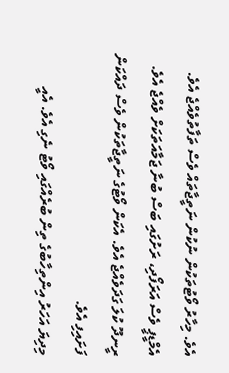އެވެ. މިހާރު ވޯޓުތަކުން ނުކުން ނަތީޖާތައް ވެސް ތަފާތުވެއްޖެ އެވެ. އެމްޑީޕީ ވެސް އަރަފޯދި، ރަށުގައި ބަސް ބުނާ ޖަމާއަތަކަށް ވެއްޖެ އެވެ. ރީނދޫ ކުލަ ގަދަވެއްޖެ އެވެ. އެކަން ވޯޓުގެ ނަތީޖާތަކުން ވެސް ދައްކަން ފަށައިފި އެވެ.
މިދިޔަ އަހަރު އިންތިހާބުގެ ތިން ބުރެއްގައި ވޯޓު ނެގި އެވެ. އެއީ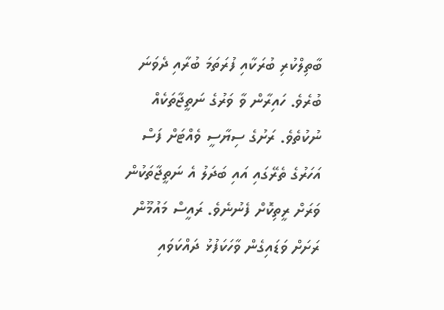ބާތިލްކުރި ބުރަކާއި ފުރަތަމަ ބުރާއި ދެވަނަ ބުރެވެ. ހައިރާން ވާ ވަރުގެ ނަތީޖާތަކެއް ނުކުތެވެ. ރަށުގެ ސިޔާސީ ވެއްޓަށް ފަސް އަހަރުގެ ތެރޭގައި އައި ބަދަލު އެ ނަތީޖާތަކުން ވަރަށް ރީތިކޮށް ފެނުނެވެ. ރައީސް މައުމޫން ރަށަށް ވަޑައިގެން ވާހަކަފުޅު ދައްކަވައި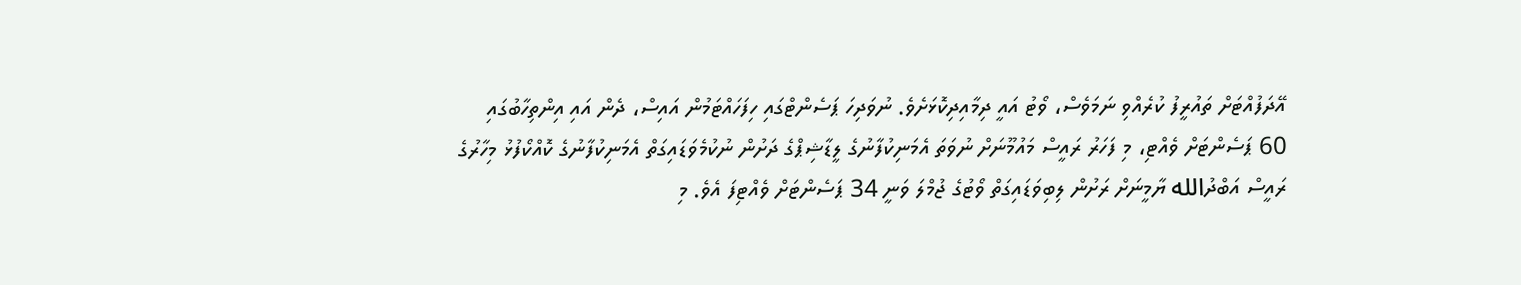އޭދަފުއްޓަށް ތައުރީފު ކުރެއްވި ނަމަވެސް، ވޯޓު އައީ ދިމާއިދިކޮޅަށެވެ. ނުވަދިހަ ޕަސެންޓްގައި ހިފަހައްޓަމުން އައިސް، ދެން އައި އިންތިހާބުގައި 60 ޕަސެންޓަށް ވެއްޓި، މި ފަހަރު ރައީސް މައުމޫނަށް ނުވަތަ އެމަނިކުފާނުގެ ލީޑާޝިޕްގެ ދަށުން ނުކުމެވަޑައިގަތް އެމަނިކުފާނުގެ ކޮއްކޯފުޅު މިހާރުގެ ރައީސް އަބްދުالله ޔާމީނަށް ރަށުން ލިބިވަޑައިގަތް ވޯޓުގެ ޖުމްލަ ވަނީ 34 ޕަސެންޓަށް ވެއްޓިފަ އެވެ. މި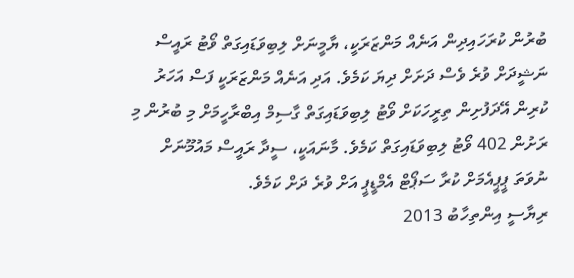ބުރުން ކުރަހައިދިން އަނެއް މަންޒަރަކީ، ޔާމީނަށް ލިބިވަޑައިގަތް ވޯޓު ރައީސް ނަޝީދަށް ވުރެ ވެސް ދަށަށް ދިޔަ ކަމެވެ. އަދި އަނެއް މަންޒަރަކީ ފަސް އަހަރު ކުރިން އޭދަފުށިން ތިރީހަކަށް ވޯޓު ލިބިވަޑައިގަތް ގާސިމް އިބްރާހީމަށް މި ބުރުން މި ރަށުން 402 ވޯޓު ލިބިވަޑައިގަތް ކަމެވެ. މާނައަކީ، ސީދާ ރައީސް މައުމޫނަށް ނުވަތަ ޕީޕީއެމަށް ކުރާ ސަޕޯޓް އެމްޑީޕީ އަށް ވުރެ ދަށް ކަމެވެ.
ރިޔާސީ އިންތިހާބު 2013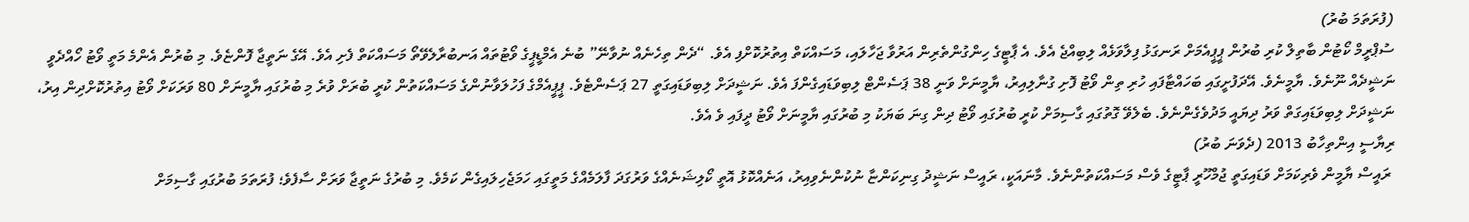(ފުރަތަމަ ބުރު)
ސުޕްރީމް ކޯޓުން ބާތިލް ކުރި ބުރުން ޕީޕީއެމަށް ރަނގަޅު ފިލާވަޅެއް ލިބިއްޖެ އެވެ. އެ ޕާޓީގެ ހިންގުންތެރިން އަރުވާ ޖަހާލައި، މަސައްކަތް އިތުރުކޮށްފި އެވެ. “ދެން ތިހެނެއް ނުވާނޭ” ބުނެ އެމްޑީޕީގެ ވޯޓުތައް އަނބުރާލެވޭތޯ މަސައްކަތް ފެށި އެވެ. އޭގެ ނަތީޖާ ފޮންޏެވެ. މި ބުރުން އެންމެ މަތީ ވޯޓު ހޯއްދެވީ ނަޝީދެއް ނޫނެވެ. ޔާމީނެވެ. އޭދަފުށީގައި ބަހައްޓާފައި ހުރި ތިން ވޯޓު ފޮށި ގުނާލިއިރު، ޔާމީނަށް ވަނީ 38 ޕަސެންޓް ލިބިވަޑައިގެންފަ އެވެ. ނަޝީދަށް ލިބިވަޑައިގަތީ 27 ޕަސެންޓެވެ. ޕީޕީއެމްގެ ފަހުލަވާނުންގެ މަސައްކަތުން ކުރީ ބުރަށް ވުރެ މި ބުރުގައި ޔާމީނަށް 80 ވަރަކަށް ވޯޓު އިތުރުކޮށްދިން އިރު، ނަޝީދަށް ލިބިވަޑައިގަތް ވަރު ދިޔައީ މަދުވެގެންނެވެ. ބެލެވޭ ގޮތުގައި ގާސިމަށް ކުރީ ބުރުގައި ވޯޓު ދިން ގިނަ ބަޔަކު މި ބުރުގައި ޔާމީނަށް ވޯޓު ދީފައި ވެ އެވެ.
ރިޔާސީ އިންތިހާބު 2013 (ދެވަނަ ބުރު)
 ރައީސް ޔާމީން ވެރިކަމަށް ވަޑައިގަތީ ޖުމްހޫރީ ޕާޓީގެ ވެސް މަސައްކަތުންނެވެ. މާނައަކީ، ރައީސް ނަޝީދު ގިނިކަންޏާ ނުކުންނެވިއިރު، އަނެއްކޮޅު އޮތީ ކޯލިޝަނެއްގެ ވަރުގަދަ ފާލަމެއްގެ މަތީގައި ހަމަޖެހިލައިގެން ކަމެވެ. މި ބުރުގެ ނަތީޖާ ވަރަށް ސާފެވެ؛ ފުރަތަމަ ބުރުގައި ގާސިމަށް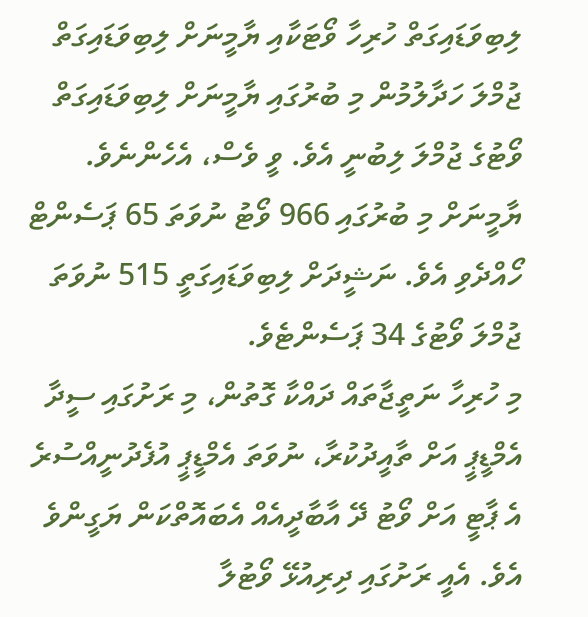ލިބިވަޑައިގަތް ހުރިހާ ވޯޓަކާއި ޔާމީނަށް ލިބިވަޑައިގަތް ޖުމްލަ ހަދާލުމުން މި ބުރުގައި ޔާމީނަށް ލިބިވަޑައިގަތް ވޯޓުގެ ޖުމްލަ ލިބުނީ އެވެ. ވީ ވެސް، އެހެންނެވެ. ޔާމީނަށް މި ބުރުގައި 966 ވޯޓު ނުވަތަ 65 ޕަސެންޓް ހޯއްދެވި އެވެ. ނަޝީދަށް ލިބިވަޑައިގަތީ 515 ނުވަތަ ޖުމްލަ ވޯޓުގެ 34 ޕަސެންޓެވެ.
މި ހުރިހާ ނަތީޖާތައް ދައްކާ ގޮތުން، މި ރަށުގައި ސީދާ އެމްޑީޕީ އަށް ތާއީދުކުރާ، ނުވަތަ އެމްޑީޕީ އުފެދުނީއްސުރެ އެ ޕާޓީ އަށް ވޯޓު ދޭ އާބާދީއެއް އެބައޮތްކަން ޔަގީންވެ އެވެ. އެއީ ރަށުގައި ދިރިއުޅޭ ވޯޓުލާ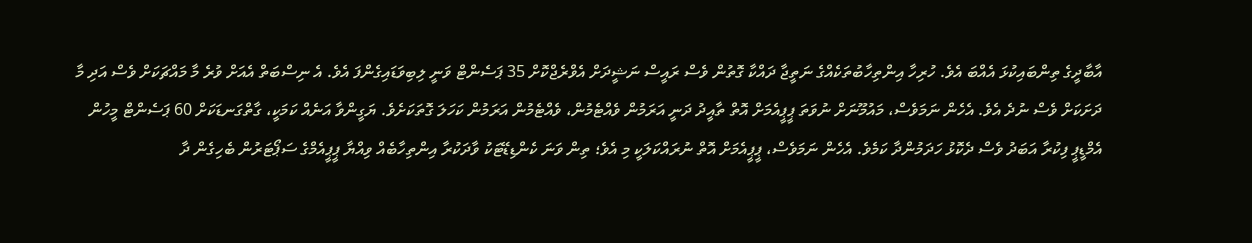އާބާދީގެ ތިންބައިކުޅަ އެއްބަ އެވެ. ހުރިހާ އިންތިހާބުތަކެއްގެ ނަތީޖާ ދައްކާ ގޮތުން ވެސް ރައީސް ނަޝީދަށް އެވްރެޖްކޮށް 35 ޕަސެންޓް ވަނީ ލިބިވަޑައިގެންފަ އެވެ. އެ ނިސްބަތް އެއަށް ވުރެ މާ މައްޗަކަށް ވެސް އަދި މާ ދަށަކަށް ވެސް ނުދެ އެވެ. އެހެން ނަމަވެސް، މައުމޫނަށް ނުވަތަ ޕީޕީއެމަށް އޮތް ތާއީދު ދަނީ އަރަމުން ވެއްޓެމުން، ވެއްޓެމުން އަރަމުން ކަހަލަ ގޮތަކަށެވެ. ޔަގީންވާ އަނެއް ކަމަކީ، ގާތްގަނޑަކަށް 60 ޕަސެންޓް މީހުން އެމްޑީޕީ ފިކުރާ އަބަދު ވެސް ދެކޮޅު ހަދަމުންދާ ކަމެވެ. އެހެން ނަމަވެސް، ޕީޕީއެމަށް އޮތް ނުރައްކަލަކީ މި އެވެ؛ ތިން ވަނަ ކެންޑިޑޭޓަކު ވާދަކުރާ އިންތިހާބެއް ވިއްޔާ ޕީޕީއެމްގެ ސަޕޯޓަރުން ބެހިގެން ދާ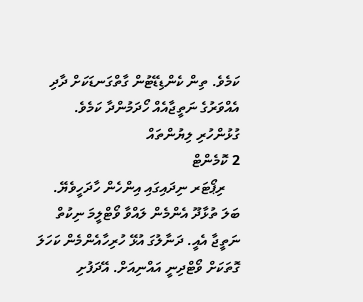ކަމެވެ. ތިން ކެންޑިޑޭޓުން ގާތްގަނޑަކަށް ދާދި އެއްވަރުގެ ނަތީޖާއެއް ހޯދަމުންދާ ކަމެވެ.
ގުޅުންހުރި ލިޔުންތައް
2 ކޮމެންޓް
    ރިޕޯޓަރ ނިދައިގައި އިންހެން ހާދަހީވެޔޭ. ބަލަ ތުޅާދޫ އެންމެން ލައްވާ ވޯޓްލީމަ ނިކުތް ނަތީޖާ އެއީ. ދަނާލުގަ އުޅޭ ހުރިހާއެންމެން ކަހަލަ ގޮތަކަށް ވޯޓްދިނީ އައްނިއަށް. އޭދަފުށި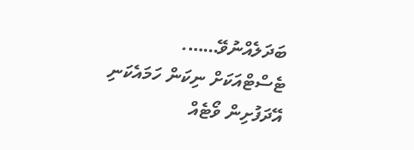ބަދަލެއްނުވޭ……. ޓެސްޓްއަކަށް ނިކަން ހަމައެކަނި އޭދަފުށިން ވޯޓެއް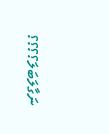ނަގާލަބަލަ؟؟؟؟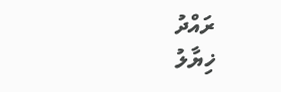ރައްދު
ޚިޔާލު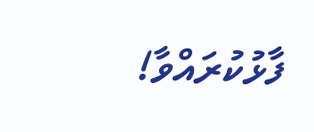ފާޅުކުރައްވާ!